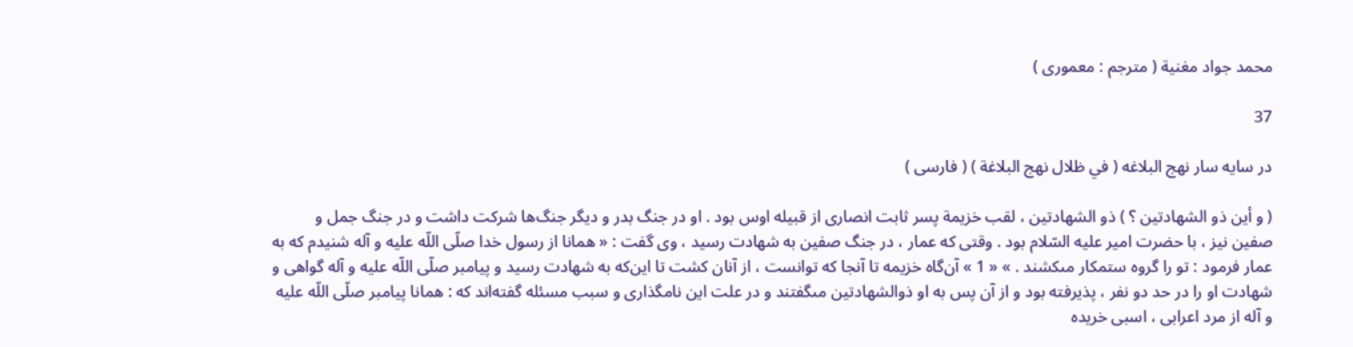محمد جواد مغنية ( مترجم : معمورى )

37

در سايه سار نهج البلاغه ( في ظلال نهج البلاغة ) ( فارسى )

( و أين ذو الشهادتين ؟ ) ذو الشهادتين ، لقب خزيمة پسر ثابت انصارى از قبيله اوس بود . او در جنگ بدر و ديگر جنگ‌ها شركت داشت و در جنگ جمل و صفين نيز ، با حضرت امير عليه السّلام بود . وقتى كه عمار ، در جنگ صفين به شهادت رسيد ، وى گفت : « همانا از رسول خدا صلّى اللّه عليه و آله شنيدم كه به عمار فرمود : تو را گروه ستمكار مىكشند . » « 1 » آن‌گاه خزيمه تا آنجا كه توانست ، از آنان كشت تا اين‌كه به شهادت رسيد و پيامبر صلّى اللّه عليه و آله گواهى و شهادت او را در حد دو نفر ، پذيرفته بود و از آن پس به او ذوالشهادتين مىگفتند و در علت اين نامگذارى و سبب مسئله گفته‌اند كه : همانا پيامبر صلّى اللّه عليه و آله از مرد اعرابى ، اسبى خريده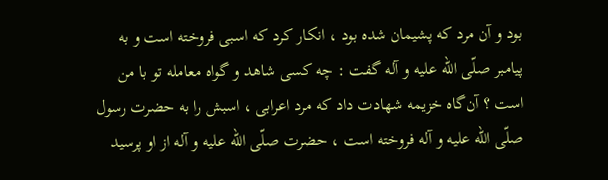بود و آن مرد كه پشيمان شده بود ، انكار كرد كه اسبى فروخته است و به پيامبر صلّى اللّه عليه و آله گفت : چه كسى شاهد و گواه معامله تو با من است ؟ آن‌گاه خزيمه شهادت داد كه مرد اعرابى ، اسبش را به حضرت رسول صلّى اللّه عليه و آله فروخته است ، حضرت صلّى اللّه عليه و آله از او پرسيد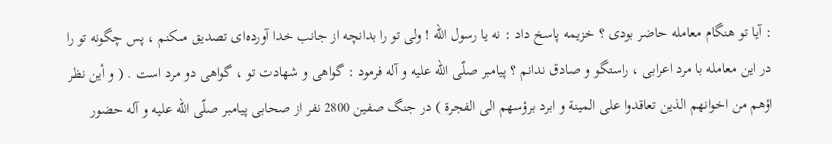: آيا تو هنگام معامله حاضر بودى ؟ خزيمه پاسخ داد : نه يا رسول اللّه ! ولى تو را بدانچه از جانب خدا آورده‌اى تصديق مىكنم ، پس چگونه تو را در اين معامله با مرد اعرابى ، راستگو و صادق ندانم ؟ پيامبر صلّى اللّه عليه و آله فرمود : گواهى و شهادت تو ، گواهى دو مرد است . ( و أين نظر اؤهم من اخوانهم الذين تعاقدوا على المينة و ابرد برؤسهم الى الفجرة ) در جنگ صفين 2800 نفر از صحابى پيامبر صلّى اللّه عليه و آله حضور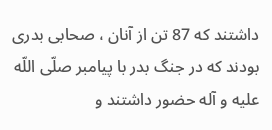داشتند كه 87 تن از آنان ، صحابى بدرى بودند كه در جنگ بدر با پيامبر صلّى اللّه عليه و آله حضور داشتند و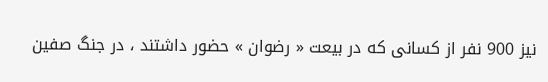نيز 900 نفر از كسانى كه در بيعت « رضوان » حضور داشتند ، در جنگ صفين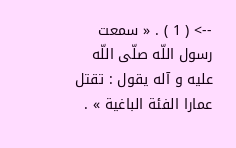--> ( 1 ) . « سمعت رسول اللّه صلّى اللّه عليه و آله يقول : تقتل عمارا الفئة الباغية » .